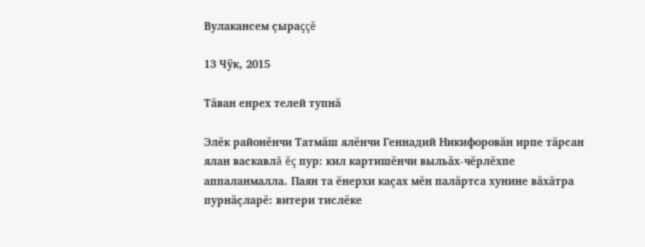Вулакансем çыраççĕ

13 Чÿк, 2015

Тăван енрех телей тупнă

Элĕк районĕнчи Татмăш ялĕнчи Геннадий Никифоровăн ирпе тăрсан ялан васкавлă ĕç пур: кил картишĕнчи выльăх-чĕрлĕхпе аппаланмалла. Паян та ĕнерхи каçах мĕн палăртса хунине вăхăтра пурнăçларĕ: витери тислĕке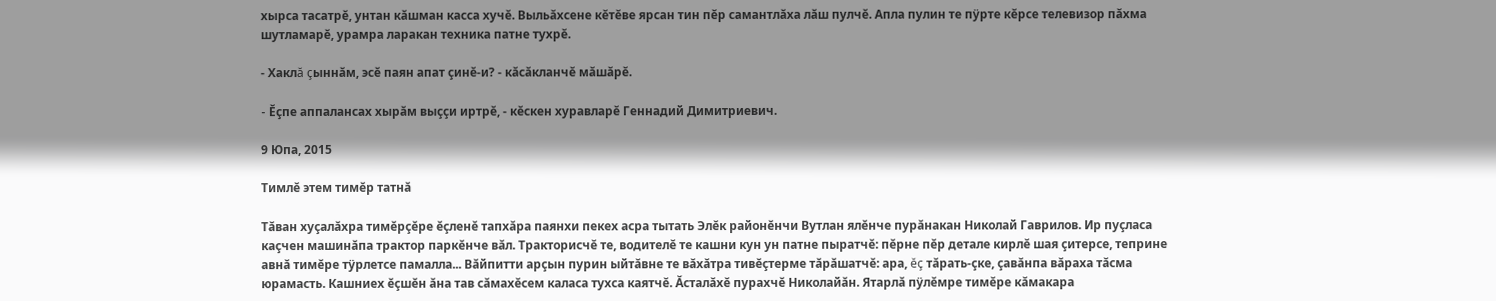хырса тасатрĕ, унтан кăшман касса хучĕ. Выльăхсене кĕтĕве ярсан тин пĕр самантлăха лăш пулчĕ. Апла пулин те пÿрте кĕрсе телевизор пăхма шутламарĕ, урамра ларакан техника патне тухрĕ.

- Хаклă çыннăм, эсĕ паян апат çинĕ-и? - кăсăкланчĕ мăшăрĕ.

- Ĕçпе аппалансах хырăм выççи иртрĕ, - кĕскен хуравларĕ Геннадий Димитриевич.

9 Юпа, 2015

Тимлĕ этем тимĕр татнă

Тăван хуçалăхра тимĕрçĕре ĕçленĕ тапхăра паянхи пекех асра тытать Элĕк районĕнчи Вутлан ялĕнче пурăнакан Николай Гаврилов. Ир пуçласа каçчен машинăпа трактор паркĕнче вăл. Тракторисчĕ те, водителĕ те кашни кун ун патне пыратчĕ: пĕрне пĕр детале кирлĕ шая çитерсе, теприне авнă тимĕре тÿрлетсе памалла... Вăйпитти арçын пурин ыйтăвне те вăхăтра тивĕçтерме тăрăшатчĕ: ара, ĕç тăрать-çке, çавăнпа вăраха тăсма юрамасть. Кашниех ĕçшĕн ăна тав сăмахĕсем каласа тухса каятчĕ. Ăсталăхĕ пурахчĕ Николайăн. Ятарлă пÿлĕмре тимĕре кăмакара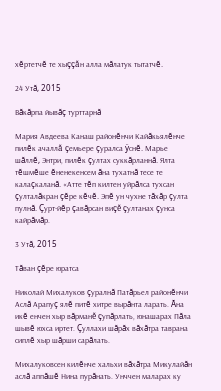хĕртетчĕ те хыççăн алла мăлатук тытатчĕ.

24 Утă, 2015

Вăкăрпа йывăç турттарнă

Мария Авдеева Канаш районĕнчи Кайăкьялĕнче пилĕк ачаллă çемьере çуралса ÿснĕ. Марье шăллĕ, Энтри, пилĕк çултах суккăрланнă. Ялта тĕшмĕше ĕненекенсем ăна тухатнă тесе те калаçкаланă. «Атте тĕп килтен уйрăлса тухсан çулталăкран çĕре кĕчĕ. Эпĕ ун чухне тăхăр çулта пулнă. Çурт-йĕр çавăрсан виçĕ çултанах çунса кайрăмăр.

3 Утă, 2015

Тăван çĕре юратса

Николай Михалуков çуралнă Патăрьел районĕнчи Аслă Арапуç ялĕ питĕ хитре вырăнта ларать. Ăна икĕ енчен хыр вăрманĕ çупăрлать, юнашарах Пăла шывĕ юхса иртет. Çуллахи шăрăх вăхăтра таврана сиплĕ хыр шăрши сарăлать.

Михалуковсен килĕнче хальхи вăхăтра Микулайăн аслă аппăшĕ Нина пурăнать. Унччен маларах ку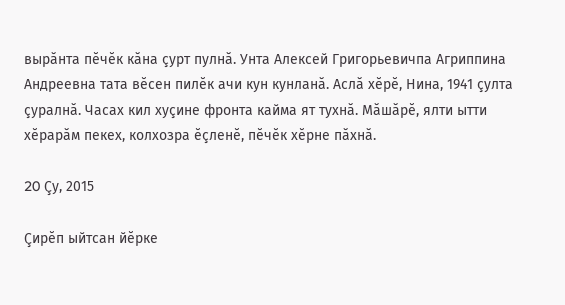вырăнта пĕчĕк кăна çурт пулнă. Унта Алексей Григорьевичпа Агриппина Андреевна тата вĕсен пилĕк ачи кун кунланă. Аслă хĕрĕ, Нина, 1941 çулта çуралнă. Часах кил хуçине фронта кайма ят тухнă. Мăшăрĕ, ялти ытти хĕрарăм пекех, колхозра ĕçленĕ, пĕчĕк хĕрне пăхнă.

20 Çу, 2015

Çирĕп ыйтсан йĕрке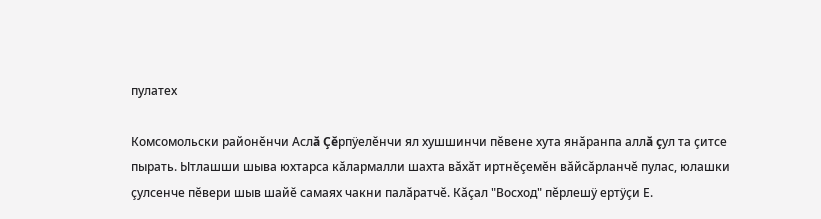пулатех

Комсомольски районĕнчи Аслă Çĕрпÿелĕнчи ял хушшинчи пĕвене хута янăранпа аллă çул та çитсе пырать. Ытлашши шыва юхтарса кăлармалли шахта вăхăт иртнĕçемĕн вăйсăрланчĕ пулас, юлашки çулсенче пĕвери шыв шайĕ самаях чакни палăратчĕ. Кăçал "Восход" пĕрлешÿ ертÿçи Е.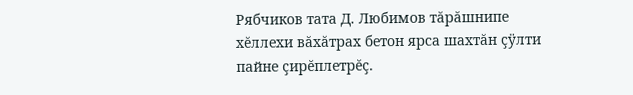Рябчиков тата Д. Любимов тăрăшнипе хĕллехи вăхăтрах бетон ярса шахтăн çÿлти пайне çирĕплетрĕç.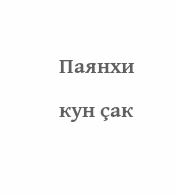Паянхи кун çак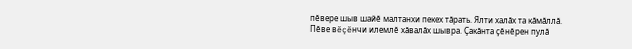пĕвере шыв шайĕ малтанхи пекех тăрать. Ялти халăх та кăмăллă. Пĕве вĕçĕнчи илемлĕ хăвалăх шывра. Çакăнта çĕнĕрен пулă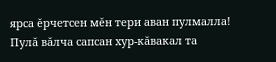ярса ĕрчетсен мĕн тери аван пулмалла! Пулă вăлча сапсан хур-кăвакал та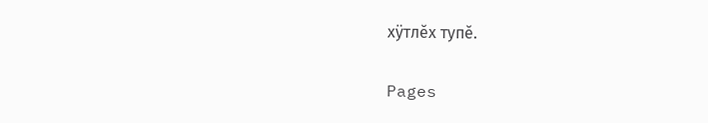хÿтлĕх тупĕ.

Pages